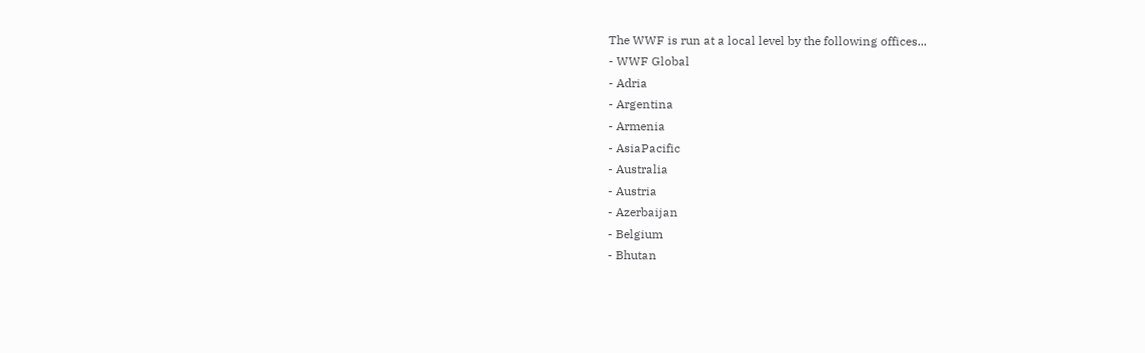The WWF is run at a local level by the following offices...
- WWF Global
- Adria
- Argentina
- Armenia
- AsiaPacific
- Australia
- Austria
- Azerbaijan
- Belgium
- Bhutan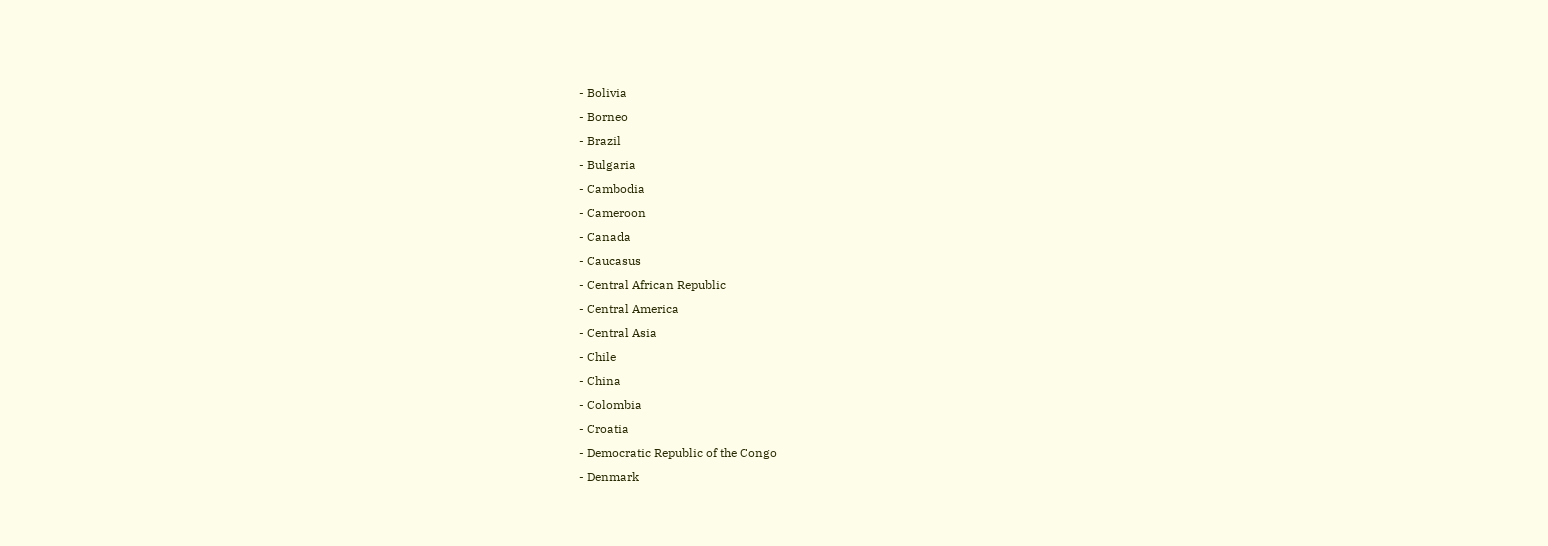- Bolivia
- Borneo
- Brazil
- Bulgaria
- Cambodia
- Cameroon
- Canada
- Caucasus
- Central African Republic
- Central America
- Central Asia
- Chile
- China
- Colombia
- Croatia
- Democratic Republic of the Congo
- Denmark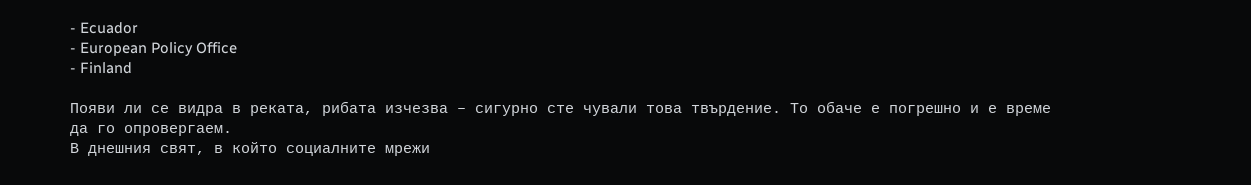- Ecuador
- European Policy Office
- Finland

Появи ли се видра в реката, рибата изчезва – сигурно сте чували това твърдение. То обаче е погрешно и е време да го опровергаем.
В днешния свят, в който социалните мрежи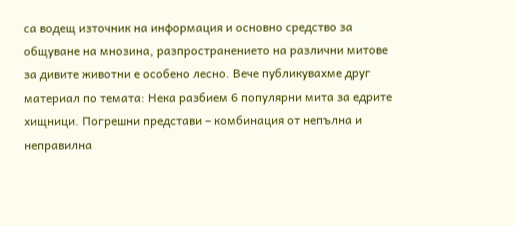са водещ източник на информация и основно средство за общуване на мнозина, разпространението на различни митове за дивите животни е особено лесно. Вече публикувахме друг материал по темата: Нека разбием 6 популярни мита за едрите хищници. Погрешни представи – комбинация от непълна и неправилна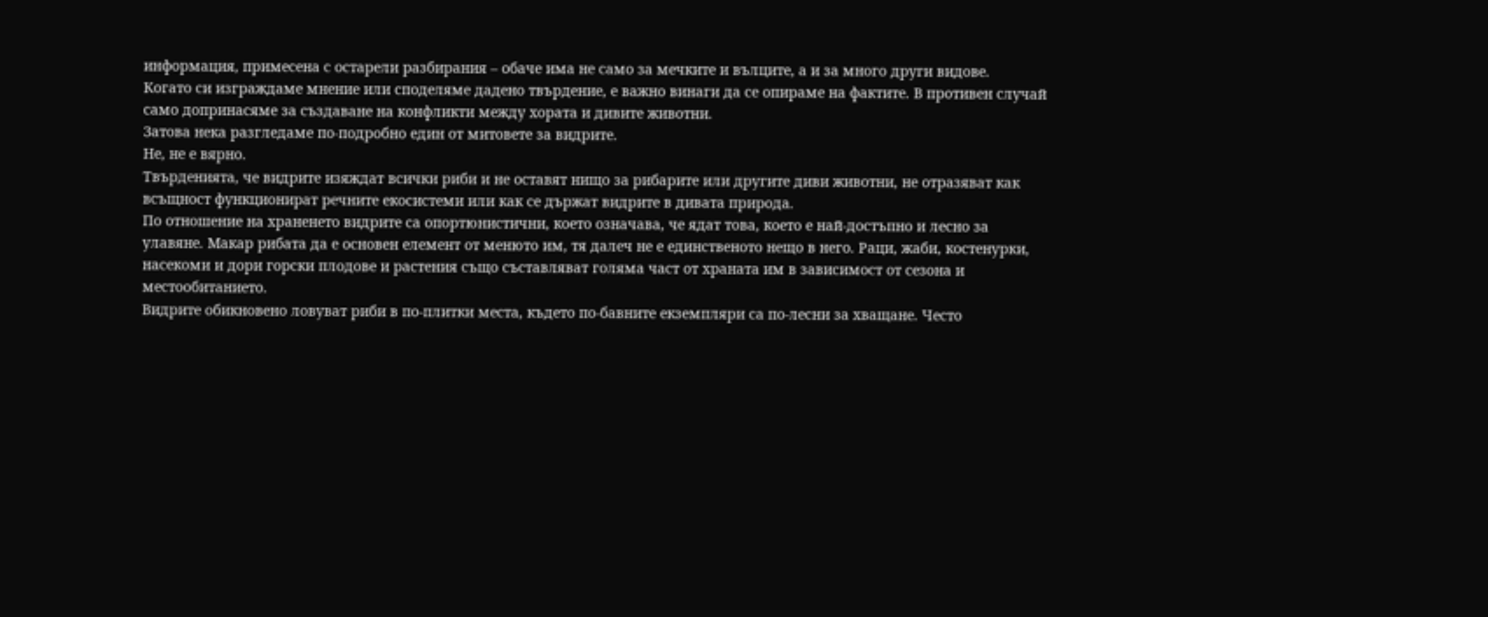информация, примесена с остарели разбирания – обаче има не само за мечките и вълците, а и за много други видове.
Когато си изграждаме мнение или споделяме дадено твърдение, е важно винаги да се опираме на фактите. В противен случай само допринасяме за създаване на конфликти между хората и дивите животни.
Затова нека разгледаме по-подробно един от митовете за видрите.
Не, не е вярно.
Твърденията, че видрите изяждат всички риби и не оставят нищо за рибарите или другите диви животни, не отразяват как всъщност функционират речните екосистеми или как се държат видрите в дивата природа.
По отношение на храненето видрите са опортюнистични, което означава, че ядат това, което е най-достъпно и лесно за улавяне. Макар рибата да е основен елемент от менюто им, тя далеч не е единственото нещо в него. Раци, жаби, костенурки, насекоми и дори горски плодове и растения също съставляват голяма част от храната им в зависимост от сезона и местообитанието.
Видрите обикновено ловуват риби в по-плитки места, където по-бавните екземпляри са по-лесни за хващане. Често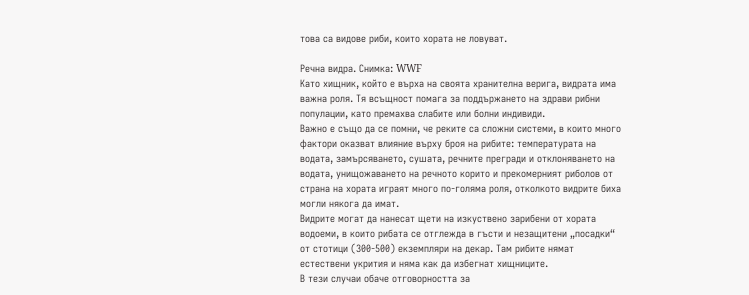това са видове риби, които хората не ловуват.

Речна видра. Снимка: WWF
Като хищник, който е върха на своята хранителна верига, видрата има важна роля. Тя всъщност помага за поддържането на здрави рибни популации, като премахва слабите или болни индивиди.
Важно е също да се помни, че реките са сложни системи, в които много фактори оказват влияние върху броя на рибите: температурата на водата, замърсяването, сушата, речните прегради и отклоняването на водата, унищожаването на речното корито и прекомерният риболов от страна на хората играят много по-голяма роля, отколкото видрите биха могли някога да имат.
Видрите могат да нанесат щети на изкуствено зарибени от хората водоеми, в които рибата се отглежда в гъсти и незащитени „посадки“ от стотици (300-500) екземпляри на декар. Там рибите нямат естествени укрития и няма как да избегнат хищниците.
В тези случаи обаче отговорността за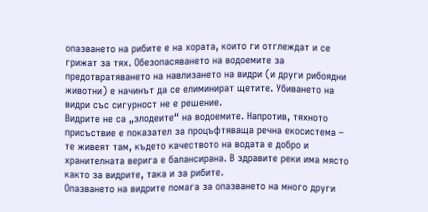опазването на рибите е на хората, които ги отглеждат и се грижат за тях. Обезопасяването на водоемите за предотвратяването на навлизането на видри (и други рибоядни животни) е начинът да се елиминират щетите. Убиването на видри със сигурност не е решение.
Видрите не са „злодеите“ на водоемите. Напротив, тяхното присъствие е показател за процъфтяваща речна екосистема – те живеят там, където качеството на водата е добро и хранителната верига е балансирана. В здравите реки има място както за видрите, така и за рибите.
Опазването на видрите помага за опазването на много други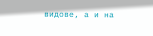видове, а и на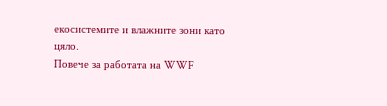екосистемите и влажните зони като цяло.
Повече за работата на WWF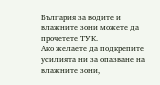България за водите и влажните зони можете да прочетете ТУК.
Ако желаете да подкрепите усилията ни за опазване на влажните зони,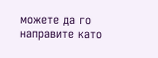можете да го направите като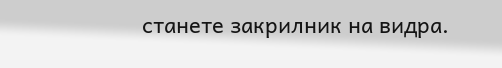станете закрилник на видра.